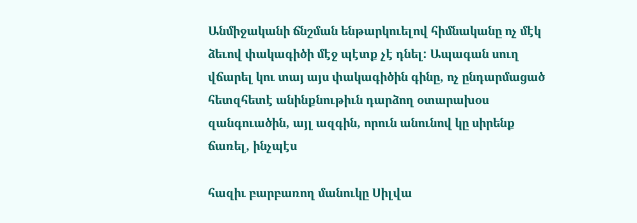Անմիջականի ճնշման ենթարկուելով հիմնականը ոչ մէկ ձեւով փակագիծի մէջ պէտք չէ դնել: Ապագան սուղ վճարել կու տայ այս փակագիծին գինը, ոչ ընդարմացած հետզհետէ անինքնութիւն դարձող օտարախօս զանգուածին, այլ ազգին, որուն անունով կը սիրենք ճառել, ինչպէս

հազիւ բարբառող մանուկը Սիլվա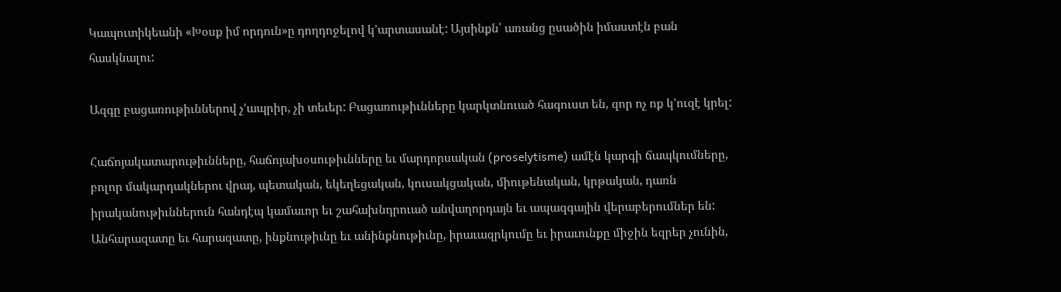Կապուտիկեանի «Խօսք իմ որդուն»ը դողդոջելով կ’արտասանէ: Այսինքն՝ առանց ըսածին իմաստէն բան հասկնալու:

Ազգը բացառութիւններով չ’ապրիր, չի տեւեր: Բացառութիւնները կարկտնուած հագուստ են, զոր ոչ ոք կ’ուզէ կրել:

Հաճոյակատարութիւնները, հաճոյախօսութիւնները եւ մարդորսական (proselytisme) ամէն կարգի ճապկումները, բոլոր մակարդակներու վրայ, պետական, եկեղեցական, կուսակցական, միութենական, կրթական, դառն իրականութիւններուն հանդէպ կամաւոր եւ շահախնդրուած անվաղորդայն եւ ապազգային վերաբերումներ են: Անհարազատը եւ հարազատը, ինքնութիւնը եւ անինքնութիւնը, իրաւազրկումը եւ իրաւունքը միջին եզրեր չունին,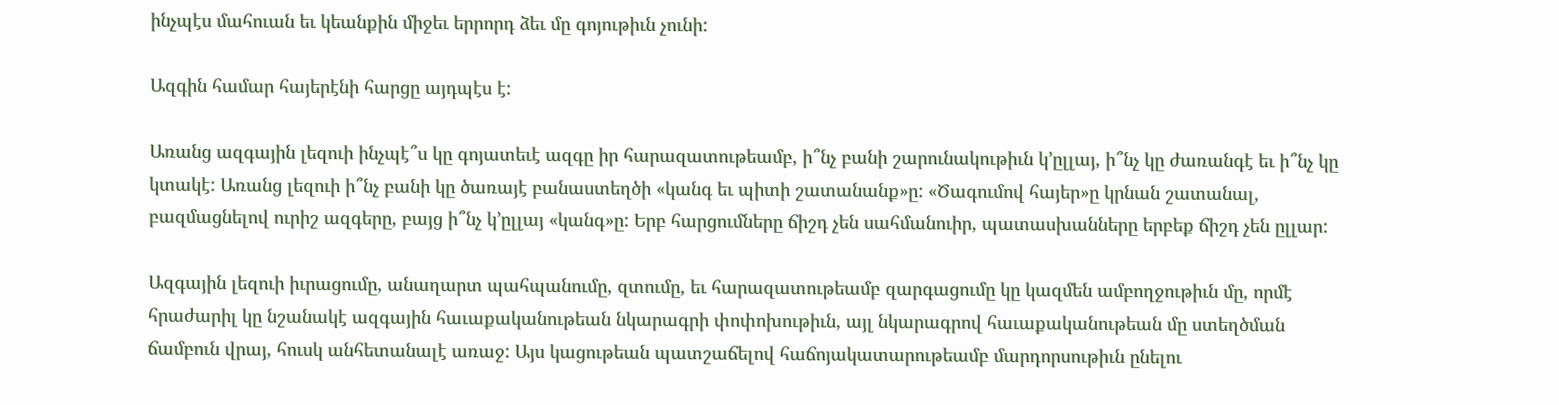ինչպէս մահուան եւ կեանքին միջեւ երրորդ ձեւ մը գոյութիւն չունի:

Ազգին համար հայերէնի հարցը այդպէս է:

Առանց ազգային լեզուի ինչպէ՞ս կը գոյատեւէ ազգը իր հարազատութեամբ, ի՞նչ բանի շարունակութիւն կ’ըլլայ, ի՞նչ կը ժառանգէ եւ ի՞նչ կը կտակէ: Առանց լեզուի ի՞նչ բանի կը ծառայէ բանաստեղծի «կանգ եւ պիտի շատանանք»ը: «Ծագումով հայեր»ը կրնան շատանալ, բազմացնելով ուրիշ ազգերը, բայց ի՞նչ կ’ըլլայ «կանգ»ը: Երբ հարցումները ճիշդ չեն սահմանուիր, պատասխանները երբեք ճիշդ չեն ըլլար:

Ազգային լեզուի իւրացումը, անաղարտ պահպանումը, զտումը, եւ հարազատութեամբ զարգացումը կը կազմեն ամբողջութիւն մը, որմէ հրաժարիլ կը նշանակէ ազգային հաւաքականութեան նկարագրի փոփոխութիւն, այլ նկարագրով հաւաքականութեան մը ստեղծման ճամբուն վրայ, հուսկ անհետանալէ առաջ: Այս կացութեան պատշաճելով հաճոյակատարութեամբ մարդորսութիւն ընելու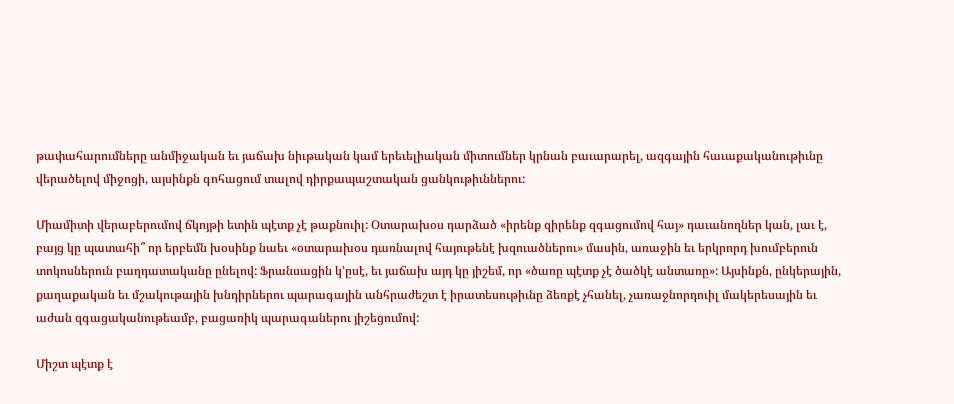թափահարումները անմիջական եւ յաճախ նիւթական կամ երեւելիական միտումներ կրնան բաւարարել, ազգային հաւաքականութիւնը վերածելով միջոցի, այսինքն գոհացում տալով դիրքապաշտական ցանկութիւններու:

Միամիտի վերաբերումով ճկոյթի ետին պէտք չէ թաքնուիլ: Օտարախօս դարձած «իրենք զիրենք զգացումով հայ» դաւանողներ կան, լաւ է, բայց կը պատահի՞ որ երբեմն խօսինք նաեւ «օտարախօս դառնալով հայութենէ խզուածներու» մասին, առաջին եւ երկրորդ խումբերուն տոկոսներուն բաղդատականը ընելով: Ֆրանսացին կ’ըսէ, եւ յաճախ այդ կը յիշեմ, որ «ծառը պէտք չէ ծածկէ անտառը»: Այսինքն, ընկերային, քաղաքական եւ մշակութային խնդիրներու պարագային անհրաժեշտ է իրատեսութիւնը ձեռքէ չհանել, չառաջնորդուիլ մակերեսային եւ աժան զգացականութեամբ, բացառիկ պարագաներու յիշեցումով:

Միշտ պէտք է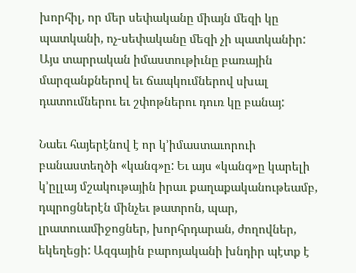խորհիլ, որ մեր սեփականը միայն մեզի կը պատկանի, ոչ-սեփականը մեզի չի պատկանիր: Այս տարրական իմաստութիւնը բառային մարզանքներով եւ ճապկումներով սխալ դատումներու եւ շփոթներու դուռ կը բանայ:

Նաեւ հայերէնով է որ կ’իմաստաւորուի բանաստեղծի «կանգ»ը: Եւ այս «կանգ»ը կարելի կ’ըլլայ մշակութային իրաւ քաղաքականութեամբ, դպրոցներէն մինչեւ թատրոն, պար, լրատուամիջոցներ, խորհրդարան, ժողովներ, եկեղեցի: Ազգային բարոյականի խնդիր պէտք է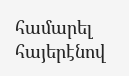համարել հայերէնով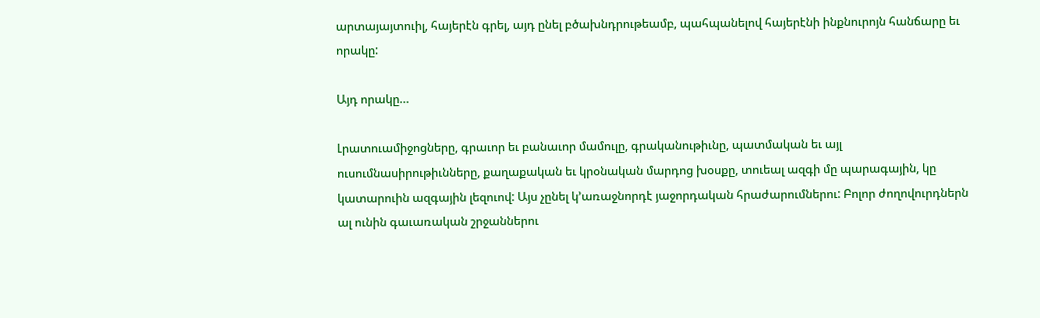արտայայտուիլ, հայերէն գրել, այդ ընել բծախնդրութեամբ, պահպանելով հայերէնի ինքնուրոյն հանճարը եւ որակը:

Այդ որակը…

Լրատուամիջոցները, գրաւոր եւ բանաւոր մամուլը, գրականութիւնը, պատմական եւ այլ ուսումնասիրութիւնները, քաղաքական եւ կրօնական մարդոց խօսքը, տուեալ ազգի մը պարագային, կը կատարուին ազգային լեզուով: Այս չընել կ’առաջնորդէ յաջորդական հրաժարումներու: Բոլոր ժողովուրդներն ալ ունին գաւառական շրջաններու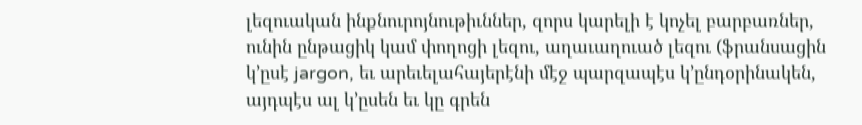լեզուական ինքնուրոյնութիւններ, զորս կարելի է կոչել բարբառներ, ունին ընթացիկ կամ փողոցի լեզու, աղաւաղուած լեզու (ֆրանսացին կ’ըսէ jargon, եւ արեւելահայերէնի մէջ պարզապէս կ’ընդօրինակեն, այդպէս ալ կ’ըսեն եւ կը գրեն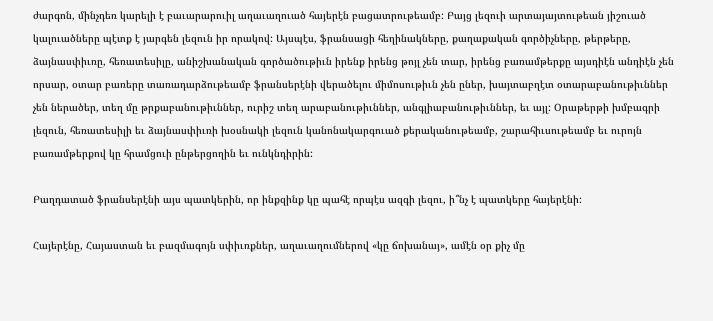ժարգոն, մինչդեռ կարելի է բաւարարուիլ աղաւաղուած հայերէն բացատրութեամբ: Բայց լեզուի արտայայտութեան յիշուած կալուածները պէտք է յարգեն լեզուն իր որակով: Այսպէս, ֆրանսացի հեղինակները, քաղաքական գործիչները, թերթերը, ձայնասփիւռը, հեռատեսիլը, անիշխանական գործածութիւն իրենք իրենց թոյլ չեն տար, իրենց բառամթերքը այսդիէն անդիէն չեն որսար, օտար բառերը տառադարձութեամբ ֆրանսերէնի վերածելու միմոսութիւն չեն ըներ, խայտաբղէտ օտարաբանութիւններ չեն ներածեր, տեղ մը թրքաբանութիւններ, ուրիշ տեղ արաբանութիւններ, անգլիաբանութիւններ, եւ այլ: Օրաթերթի խմբագրի լեզուն, հեռատեսիլի եւ ձայնասփիւռի խօսնակի լեզուն կանոնակարգուած քերականութեամբ, շարահիւսութեամբ եւ ուրոյն բառամթերքով կը հրամցուի ընթերցողին եւ ունկնդիրին:

Բաղդատած ֆրանսերէնի այս պատկերին, որ ինքզինք կը պահէ որպէս ազգի լեզու, ի՞նչ է պատկերը հայերէնի:

Հայերէնը, Հայաստան եւ բազմագոյն սփիւռքներ, աղաւաղումներով «կը ճոխանայ», ամէն օր քիչ մը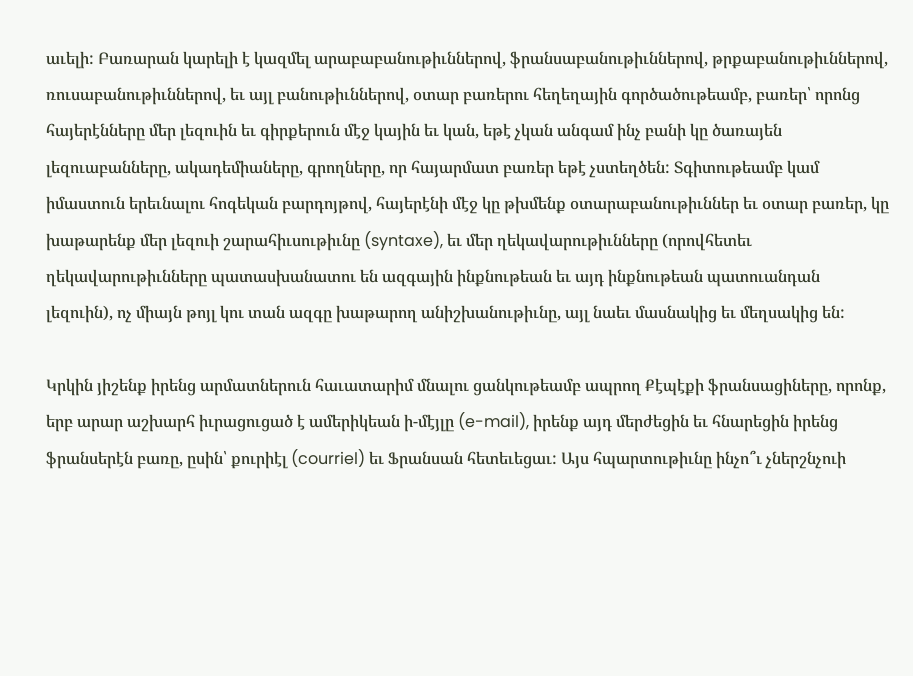աւելի: Բառարան կարելի է կազմել արաբաբանութիւններով, ֆրանսաբանութիւններով, թրքաբանութիւններով, ռուսաբանութիւններով, եւ այլ բանութիւններով, օտար բառերու հեղեղային գործածութեամբ, բառեր՝ որոնց հայերէնները մեր լեզուին եւ գիրքերուն մէջ կային եւ կան, եթէ չկան անգամ ինչ բանի կը ծառայեն լեզուաբանները, ակադեմիաները, գրողները, որ հայարմատ բառեր եթէ չստեղծեն: Տգիտութեամբ կամ իմաստուն երեւնալու հոգեկան բարդոյթով, հայերէնի մէջ կը թխմենք օտարաբանութիւններ եւ օտար բառեր, կը խաթարենք մեր լեզուի շարահիւսութիւնը (syntaxe), եւ մեր ղեկավարութիւնները (որովհետեւ ղեկավարութիւնները պատասխանատու են ազգային ինքնութեան եւ այդ ինքնութեան պատուանդան լեզուին), ոչ միայն թոյլ կու տան ազգը խաթարող անիշխանութիւնը, այլ նաեւ մասնակից եւ մեղսակից են:

Կրկին յիշենք իրենց արմատներուն հաւատարիմ մնալու ցանկութեամբ ապրող Քէպէքի ֆրանսացիները, որոնք, երբ արար աշխարհ իւրացուցած է ամերիկեան ի-մէյլը (e-mail), իրենք այդ մերժեցին եւ հնարեցին իրենց ֆրանսերէն բառը, ըսին՝ քուրիէլ (courriel) եւ Ֆրանսան հետեւեցաւ: Այս հպարտութիւնը ինչո՞ւ չներշնչուի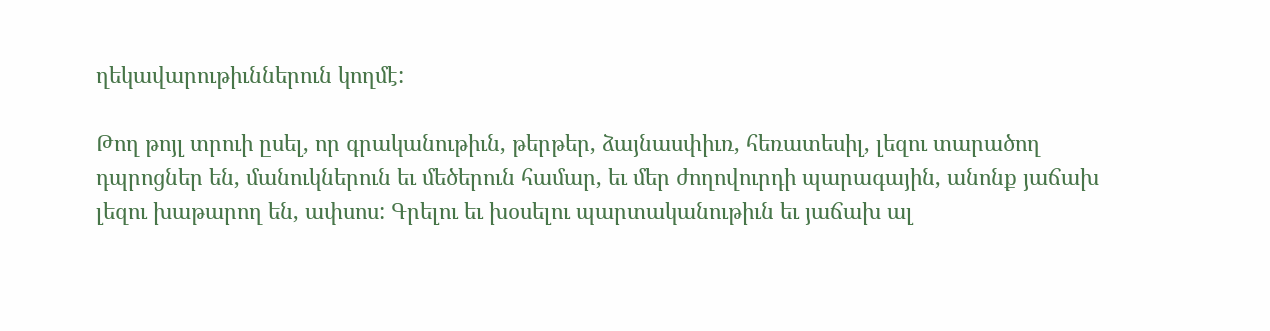ղեկավարութիւններուն կողմէ:

Թող թոյլ տրուի ըսել, որ գրականութիւն, թերթեր, ձայնասփիւռ, հեռատեսիլ, լեզու տարածող դպրոցներ են, մանուկներուն եւ մեծերուն համար, եւ մեր ժողովուրդի պարագային, անոնք յաճախ լեզու խաթարող են, ափսոս: Գրելու եւ խօսելու պարտականութիւն եւ յաճախ ալ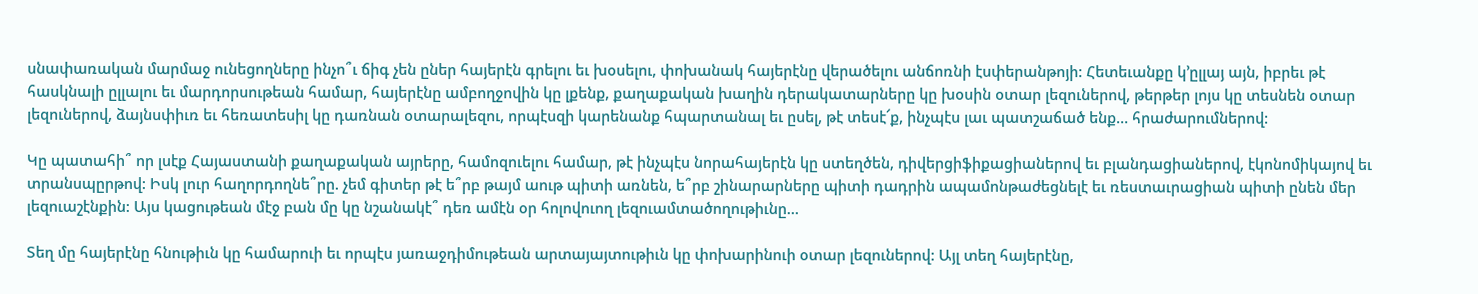սնափառական մարմաջ ունեցողները ինչո՞ւ ճիգ չեն ըներ հայերէն գրելու եւ խօսելու, փոխանակ հայերէնը վերածելու անճոռնի էսփերանթոյի: Հետեւանքը կ’ըլլայ այն, իբրեւ թէ հասկնալի ըլլալու եւ մարդորսութեան համար, հայերէնը ամբողջովին կը լքենք, քաղաքական խաղին դերակատարները կը խօսին օտար լեզուներով, թերթեր լոյս կը տեսնեն օտար լեզուներով, ձայնսփիւռ եւ հեռատեսիլ կը դառնան օտարալեզու, որպէսզի կարենանք հպարտանալ եւ ըսել, թէ տեսէ՜ք, ինչպէս լաւ պատշաճած ենք… հրաժարումներով:

Կը պատահի՞ որ լսէք Հայաստանի քաղաքական այրերը, համոզուելու համար, թէ ինչպէս նորահայերէն կը ստեղծեն, դիվերցիֆիքացիաներով եւ բլանդացիաներով, էկոնոմիկայով եւ տրանսպըրթով: Իսկ լուր հաղորդողնե՞րը. չեմ գիտեր թէ ե՞րբ թայմ աութ պիտի առնեն, ե՞րբ շինարարները պիտի դադրին ապամոնթաժեցնելէ եւ ռեստաւրացիան պիտի ընեն մեր լեզուաշէնքին: Այս կացութեան մէջ բան մը կը նշանակէ՞ դեռ ամէն օր հոլովուող լեզուամտածողութիւնը…

Տեղ մը հայերէնը հնութիւն կը համարուի եւ որպէս յառաջդիմութեան արտայայտութիւն կը փոխարինուի օտար լեզուներով: Այլ տեղ հայերէնը,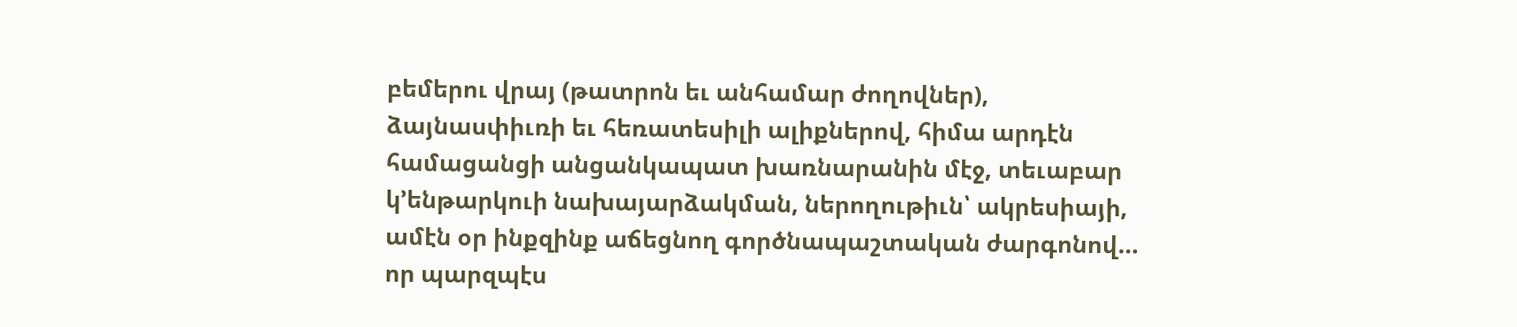բեմերու վրայ (թատրոն եւ անհամար ժողովներ), ձայնասփիւռի եւ հեռատեսիլի ալիքներով, հիմա արդէն համացանցի անցանկապատ խառնարանին մէջ, տեւաբար կ’ենթարկուի նախայարձակման, ներողութիւն՝ ակրեսիայի, ամէն օր ինքզինք աճեցնող գործնապաշտական ժարգոնով… որ պարզպէս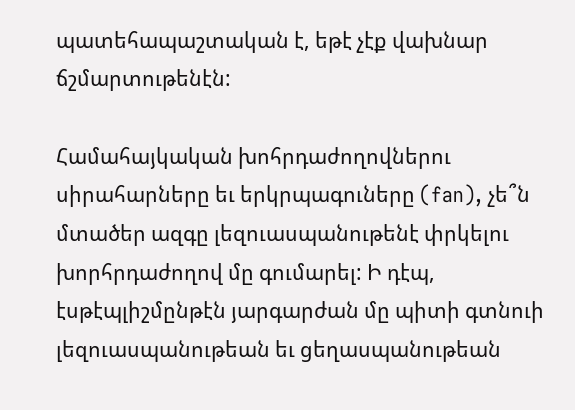պատեհապաշտական է, եթէ չէք վախնար ճշմարտութենէն:

Համահայկական խոհրդաժողովներու սիրահարները եւ երկրպագուները (fan), չե՞ն մտածեր ազգը լեզուասպանութենէ փրկելու խորհրդաժողով մը գումարել: Ի դէպ, էսթէպլիշմընթէն յարգարժան մը պիտի գտնուի լեզուասպանութեան եւ ցեղասպանութեան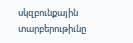սկզբունքային տարբերութիւնը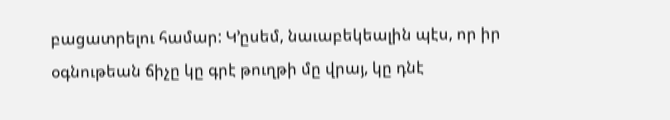բացատրելու համար: Կ’ըսեմ, նաւաբեկեալին պէս, որ իր օգնութեան ճիչը կը գրէ թուղթի մը վրայ, կը դնէ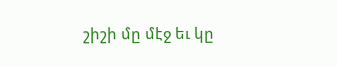շիշի մը մէջ եւ կը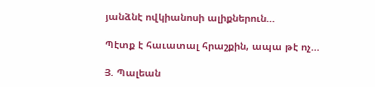յանձնէ ովկիանոսի ալիքներուն…

Պէտք է հաւատալ հրաշքին, ապա թէ ոչ…

Յ. Պալեան